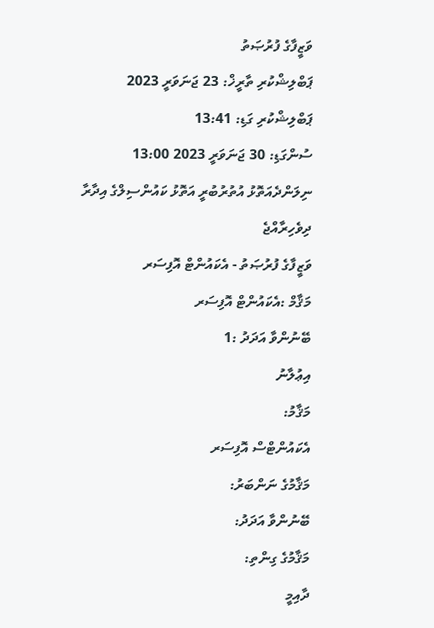ވަޒީފާގެ ފުރުޞަތު
ޕަބްލިޝްކުރި ތާރީޚް: 23 ޖަނަވަރީ 2023
ޕަބްލިޝްކުރި ގަޑި: 13:41
ސުންގަޑި: 30 ޖަނަވަރީ 2023 13:00
ނިލަންދެއަތޮޅު އުތުރުބުރީ އަތޮޅު ކައުންސިލްގެ އިދާރާ
ދިވެހިރާއްޖެ
ވަޒީފާގެ ފުރުޞަތު - އެކައުންޓް އޮފިސަރ
މަޤާމް :އެކައުންޓް އޮފިސަރ
ބޭނުންވާ އަދަދު :1
އިޢުލާނު
މަޤާމު:
އެކައުންޓްސް އޮފިސަރ
މަޤާމުގެ ނަންބަރު:
ބޭނުންވާ އަދަދު:
މަޤާމުގެ ގިންތި:
ދާއިމީ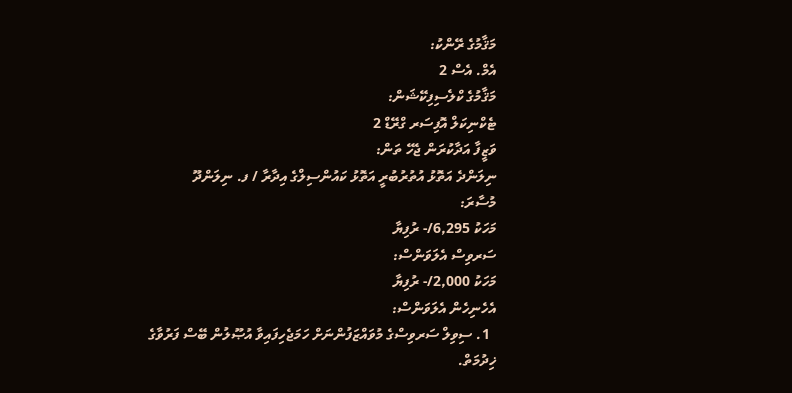މަޤާމުގެ ރޭންކު:
އެމް. އެސް 2
މަޤާމުގެ ކްލެސިފިކޭޝަން:
ޓެކްނިކަލް އޮފިސަރ ގްރޭޑް 2
ވަޒީފާ އަދާކުރަން ޖެހޭ ތަން:
ނިލަންދެ އަތޮޅު އުތުރުބުރީ އަތޮޅު ކައުންސިލްގެ އިދާރާ / ފ. ނިލަންދޫ
މުސާރަ:
މަހަކު 6,295/- ރުފިޔާ
ސަރވިސް އެލަވަންސް:
މަހަކު 2,000/- ރުފިޔާ
އެހެނިހެން އެލަވަންސް:
  1. ސިވިލް ސަރވިސްގެ މުވައްޒަފުންނަށް ހަމަޖެހިފައިވާ އުޞޫލުން ބޭސް ފަރުވާގެ ޚިދުމަތް.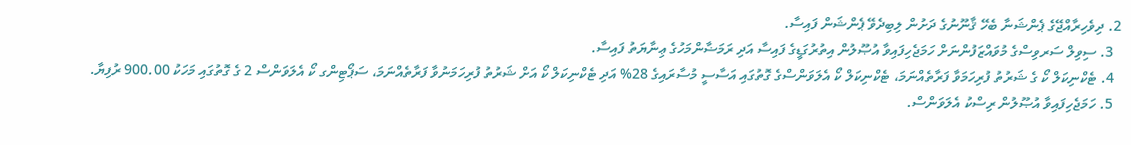2. ދިވެހިރާއްޖޭގެ ޕެންޝަނާ ބެހޭ ޤާނޫނުގެ ދަށުން ލިބިދެވޭ ޕެންޝަން ފައިސާ.
  3. ސިވިލް ސަރވިސްގެ މުވައްޒަފުންނަށް ހަމަޖެހިފައިވާ އުޞޫލުން އިތުރުގަޑީގެ ފައިސާ އަދި ރަމަޟާންމަހުގެ ޢިނާޔަތު ފައިސާ.
  4. ޓެކްނިކަލް ކޯ ގެ ޝަރުތު ފުރިހަމަވާ ފަރާތެއްނަމަ، ޓެކްނިކަލް ކޯ އެލަވަންސްގެ ގޮތުގައި އަސާސީ މުސާރައިގެ 28% އަދި ޓެކްނިކަލް ކޯ އަށް ޝަރުތު ފުރިހަމަނުވާ ފަރާތެއްނަމަ، ސަޕޯޓިންގ ކޯ އެލަވަންސް 2 ގެ ގޮތުގައި މަހަކު 900.00 ރުފިޔާ.
  5. ހަމަޖެހިފައިވާ އުޞޫލުން ރިސްކު އެލަވަންސް.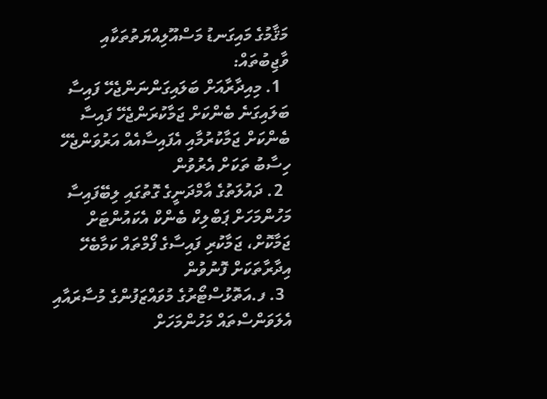މަޤާމުގެ މައިގަނޑު މަސްއޫލިއްޔަތުތަކާއި ވާޖިބުތައް:
  1. މިއިދާރާއަށް ބަލައިގަންނަންޖެހޭ ފައިސާ ބަލައިގަނެ ބެންކަށް ޖަމާކުރަންޖެހޭ ފައިސާ ބެންކަށް ޖަމާކުރުމާއި އެފައިސާއެއް އަރުވަންޖެހޭ ހިސާބު ތަކަށް އެރުވުން
  2. ދައުލަތުގެ އާމްދަނީގެ ގޮތުގައި ލިބޭފައިސާ މަހުންމަހަށް ޕަބްލިކް ބެންކް އެކައުންޓަށް ޖަމާކޮށް، ޖަމާކުރި ފައިސާގެ ފޯމްތައް ކަމާބެހޭ އިދާރާތަކަށް ފޮނުވުން
  3. ފ.އަތޮޅުސްޓޯރުގެ މުވައްޒަފުންގެ މުސާރައާއި އެލަވަންސްތައް މަހުންމަހަށް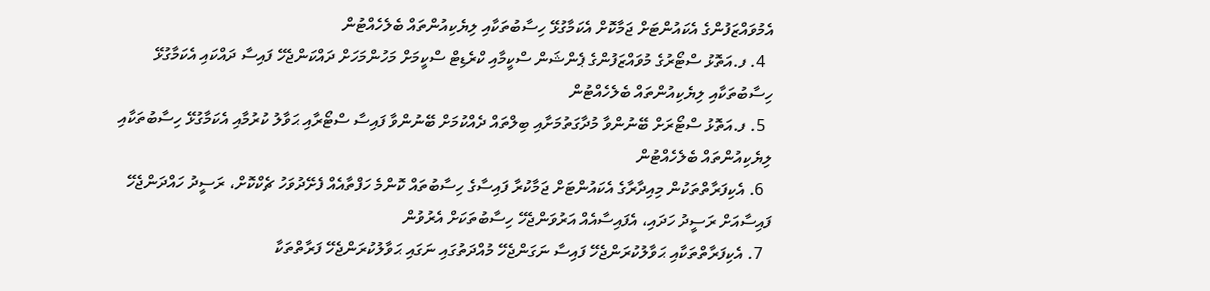އެމުވައްޒަފުންގެ އެކައުންޓަށް ޖަމާކޮށް އެކަމާގުޅޭ ހިސާބުތަކާއި ލިޔެކިއުންތައް ބެލެހެއްޓުން
  4. ފ.އަތޮޅު ސްޓޯރުގެ މުވައްޒަފުންގެ ޕެންޝަން ސްކީމާއި ކްރެޑިޓް ސްކީމަށް މަހުންމަހަށް ދައްކަންޖެހޭ ފައިސާ ދައްކައި އެކަމާގުޅޭ ހިސާބުތަކާއި ލިޔެކިއުންތައް ބެލެހެއްޓުން
  5. ފ.އަތޮޅު ސްޓޯރަށް ބޭނުންވާ މުދާގަތުމަށާއި ބިލްތައް ދެއްކުމަށް ބޭނުންވާ ފައިސާ ސްޓޯރާއި ޙަވާލު ކުރުމާއި އެކަމާގުޅޭ ހިސާބުތަކާއި ލިޔެކިއުންތައް ބެލެހެއްޓުން
  6. އެކިފަރާތްތަކުން މިއިދާރާގެ އެކައުންޓަށް ޖަމާކުރާ ފައިސާގެ ހިސާބުތައް ކޮންމެ ހަފްތާއެއް ފެށޭދުވަހު ޗެކްކޮށް، ރަސީދު ހައްދަންޖެހޭ ފައިސާއަށް ރަސީދު ހަދައި، އެފައިސާއެއް އަރުވަންޖެހޭ ހިސާބުތަކަށް އެރުވުން
  7. އެކިފަރާތްތަކާއި ޙަވާލުކުރަންޖެހޭ ފައިސާ ނަގަންޖެހޭ މުއްދަތުގައި ނަގައި ޙަވާލުކުރަންޖެހޭ ފަރާތްތަކާ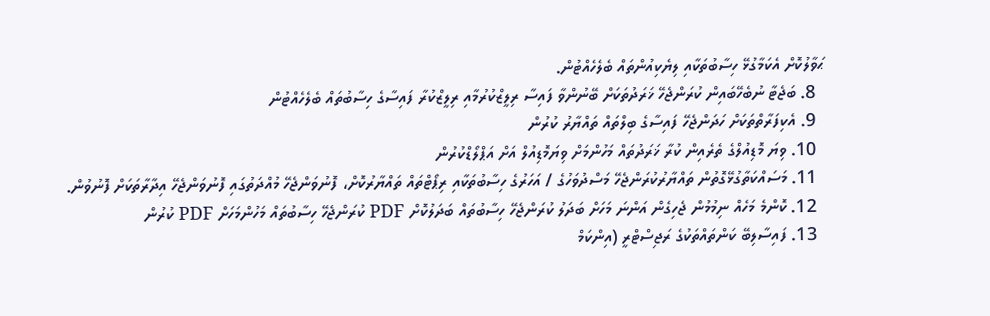ޙަވާލުކޮށް އެކަމާގުޅޭ ހިސާބުތަކާއި ލިޔެކިއުންތައް ބެލެހެއްޓުން.
  8. ބަޖެޓާ ނުބެހޭބައިން ކުރަންޖެހޭ ޚަރަދުތަކަށް ބޭނުންވާ ފައިސާ ރިލީޒްކުރުމާއި ރިލީޒްކުރާ ފައިސާގެ ހިސާބުތައް ބެލެހެއްޓުން
  9. އެކިފަރާތްތަކަށް ހަދަންޖެހޭ ފައިސާގެ ބިލްތައް ތައްޔާރު ކުރުން
  10. ވިޔަ މޮޑިއުލްގެ ތެރެއިން ކުރާ ޚަރަދުތައް މަހުންމަށް ވިޔަމޮޑިއުލް އަށް އަޕްލޯޑްކުރުން
  11. މަސައްކަތާގުޅޭގޮތުން ތައްޔާރުކުރަންޖެހޭ މަސްދުވަހުގެ / އަހަރުގެ ހިސާބުތަކާއި ރިޕޯޓްތައް ތައްޔާރުކޮށް، ފޮނުވަންޖެހޭ މުއްދަތުގައި ފޮނުވަންޖެހޭ އިދާރާތަކަށް ފޮނުވުން.
  12. ކޮންމެ މަހެއް ނިމުމުން ޖެހިގެން އަންނަ މަހަށް ބަދަލު ކުރަންޖެހޭ ހިސާބުތައް ބަދަލުކޮށް PDF ކުރަންޖެހޭ ހިސާބުތައް މަހުންމަހަށް PDF ކުރުން
  13. ފައިސާލިބޭ ކަންތައްތަކުގެ ރަޖިސްޓްރީ (އިންކަމް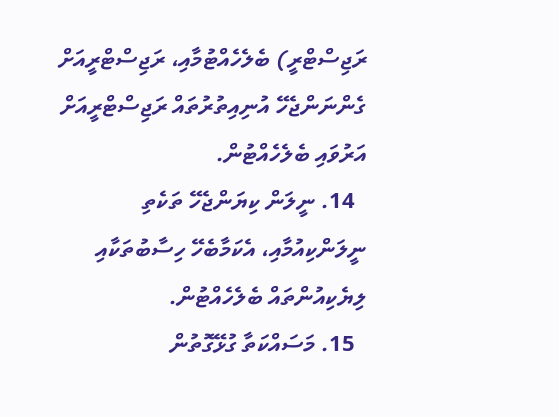ރަޖިސްޓްރީ) ބެލެހެއްޓުމާއި، ރަޖިސްޓްރީއަށް ގެންނަންޖެހޭ އުނިއިތުރުތައް ރަޖިސްޓްރީއަށް އަރުވައި ބެލެހެއްޓުން.
  14. ނީލަން ކިޔަންޖެހޭ ތަކެތި ނީލަންކިއުމާއި، އެކަމާބެހޭ ހިސާބުތަކާއި ލިޔެކިއުންތައް ބެލެހެއްޓުން.
  15. މަސައްކަތާ ގުޅޭގޮތުން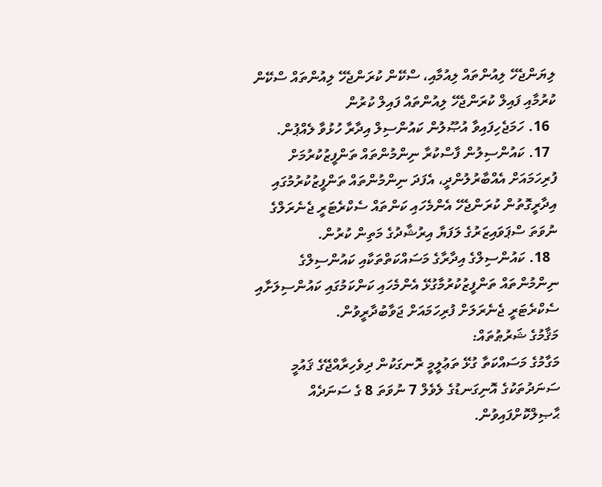ލިޔަންޖެހޭ ލިއުންތައް ލިއުމާއި، ސްކޭން ކުރަންޖެހޭ ލިއުންތައް ސްކޭން ކުރުމާއި ފައިލް ކުރަންޖެހޭ ލިއުންތައް ފައިލް ކުރުން
  16. ހަމަޖެހިފައިވާ އުޞޫލުން ކައުންސިލް އިދާރާ ހުޅުވާ ލެއްޕުން.
  17. ކައުންސިލުން ފާސްކުރާ ނިންމުންތައް ތަންފީޒުކުރުމަށް ފުރިހަމައަށް އެއްބާރުލުންދީ، އެފަދަ ނިންމުންތައް ތަންފީޒުކުރުމުގައި އިދާރީގޮތުން ކުރަންޖެހޭ އެންމެހައި ކަންތައް ސެކްރެޓަރީ ޖެނެރަލްގެ ނުވަތަ ސްޕަވައިޒަރުގެ ލަފަޔާ އިރުޝާދުގެ މަތިން ކުރުން.
  18. ކައުންސިލްގެ އިދާރާގެ މަސައްކަތްތަކާއި ކައުންސިލްގެ ނިންމުންތައް ތަންފީޒުކުރުމާގުޅޭ އެންމެހައި ކަންކަމުގައި ކައުންސިލަށާއި ސެކްރެޓަރީ ޖެނެރަލަށް ފުރިހަމައަށް ޖަވާބުދާރީވުން.
މަޤާމުގެ ޝަރުޠުތައް:
މަގާމުގެ މަސައްކަތާ ގުޅޭ ތަޢުލީމީ ރޮނގަކުން ދިވެހިރާއްޖޭގެ ޤައުމީ ސަނަދުތަކުގެ އޮނިގަނޑުގެ ލެވެލް 7 ނުވަތަ 8 ގެ ސަނަދެއް ޙާޞިލްކޮށްފައިވުން.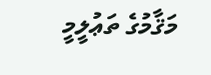މަޤާމުގެ ތަޢުލީމީ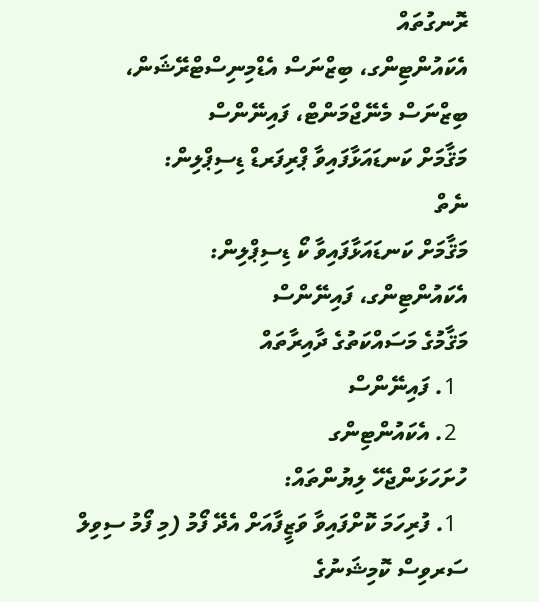ރޮނގުތައް
އެކައުންޓިންގ، ބިޒްނަސް އެޑްމިނިސްޓްރޭޝަން، ބިޒްނަސް މެނޭޖްމަންޓް، ފައިނޭންސް
މަޤާމަށް ކަނޑައަޅާފައިވާ ޕްރިފަރޑް ޑިސިޕްލިން:
ނެތް
މަޤާމަށް ކަނޑައަޅާފައިވާ ކޯ ޑިސިޕްލިން:
އެކައުންޓިންގ، ފައިނޭންސް
މަޤާމުގެ މަސައްކަތުގެ ދާއިރާތައް
  1. ފައިނޭންސް
  2. އެކައުންޓިންގ
ހުށަހަޅަންޖެހޭ ލިޔުންތައް:
  1. ފުރިހަމަ ކޮށްފައިވާ ވަޒީފާއަށް އެދޭ ފޯމު (މި ފޯމު ސިވިލް ސަރވިސް ކޮމިޝަނުގެ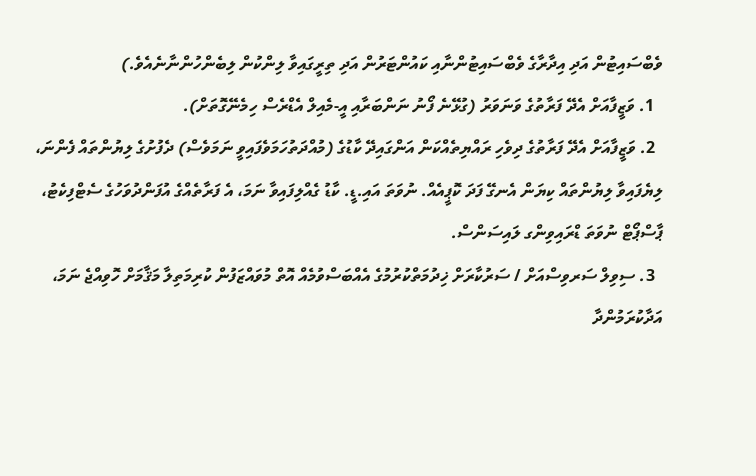ވެބްސައިޓުން އަދި އިދާރާގެ ވެބްސައިޓުންނާއި ކައުންޓަރުން އަދި ތިރީގައިވާ ލިންކުން ލިބެންހުންނާނެއެވެ.)
  1. ވަޒީފާއަށް އެދޭ ފަރާތުގެ ވަނަވަރު (ގުޅޭނެ ފޯނު ނަންބަރާއި އީ-މެއިލް އެޑްރެސް ހިމެނޭގޮތަށް).
  2. ވަޒީފާއަށް އެދޭ ފަރާތުގެ ދިވެހި ރައްޔިތެއްކަން އަންގައިދޭ ކާޑުގެ (މުއްދަތުހަމަވެފައިވީ ނަމަވެސް) ދެފުށުގެ ލިޔުންތައް ފެންނަ، ލިޔެފައިވާ ލިޔުންތައް ކިޔަން އެނގޭ ފަދަ ކޮޕީއެއް. ނުވަތަ އައި.ޑީ. ކާޑު ގެއްލިފައިވާ ނަމަ، އެ ފަރާތެއްގެ އުފަންދުވަހުގެ ސެޓްފިކެޓު، ޕާސްޕޯޓް ނުވަތަ ޑްރައިވިންގ ލައިސަންސް.
  3. ސިވިލް ސަރވިސްއަށް / ސަރުކާރަށް ޚިދުމަތްކުރުމުގެ އެއްބަސްވުމެއް އޮތް މުވައްޒަފުން ކުރިމަތިލާ މަޤާމަށް ހޮވިއްޖެ ނަމަ، އަދާކުރަމުންދާ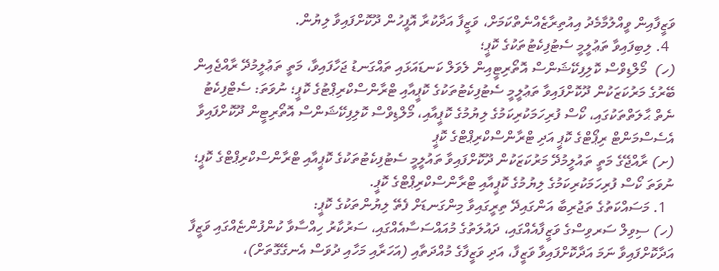ވަޒީފާއިން ވީއްލުމާމެދު އިއުތިރާޒެއްނެތްކަމަށް، ވަޒީފާ އަދާކުރާ އޮފީހުން ދޫކޮށްފައިވާ ލިޔުން.
  4. ލިބިފައިވާ ތަޢުލީމީ ސެޓުފިކެޓުތަކުގެ ކޮޕީ؛
(ހ)  މޯލްޑިވްސް ކޮލިފިކޭޝަންސް އޮތޯރިޓީއިން ލެވަލް ކަނޑައަޅައި ތައްގަނޑު ޖަހާފައިވާ، މަތީ ތަޢުލީމުދޭ ރާއްޖެއިން ބޭރުގެ މަރުކަޒަކުން ދޫކޮށްފައިވާ ތަޢުލީމީ ސެޓުފިކެޓުތަކުގެ ކޮޕީއާއި ޓްރާންސްކްރިޕްޓުގެ ކޮޕީ؛ ނުވަތަ: ސެޓްފިކެޓު ނެތް ޙާލަތްތަކުގައި، ކޯސް ފުރިހަމަކުރިކަމުގެ ލިޔުމުގެ ކޮޕީއާއި، މޯލްޑިވްސް ކޮލިފިކޭޝަންސް އޮތޯރިޓީން ދޫކޮށްފައިވާ އެސެސްމަންޓް ރިޕޯޓްގެ ކޮޕީ އަދި ޓްރާންސްކްރިޕްޓްގެ ކޮޕީ
(ށ) ރާއްޖޭގެ މަތީ ތައުލީމުދޭ މަރުކަޒަކުން ދޫކޮށްފައިވާ ތައުލީމީ ސެޓުފިކެޓުތަކުގެ ކޮޕީއާއި ޓްރާންސްކްރިޕްޓްގެ ކޮޕީ؛ ނުވަތަ ކޯސް ފުރިހަމަކުރިކަމުގެ ލިޔުމުގެ ކޮޕީއާއި ޓްރާންސްކްރިޕްޓްގެ ކޮޕީ.
  1. މަސައްކަތުގެ ތަޖުރިބާ އަންގައިދޭ ތިރީގައިވާ މިންގަނޑަށް ފެތޭ ލިޔުންތަކުގެ ކޮޕީ:
(ހ) ސިވިލް ސަރވިސްގެ ވަޒީފާއެއްގައި، ދައުލަތުގެ މުއައްސަސާއެއްގައި، ސަރުކާރު ހިއްސާވާ ކުންފުންޏެއްގައި ވަޒީފާ އަދާކޮށްފައިވާ ނަމަ އަދާކޮށްފައިވާ ވަޒީފާ، އަދި ވަޒީފާގެ މުއްދަތާއި (އަހަރާއި މަހާއި ދުވަސް އެނގޭގޮތަށް)،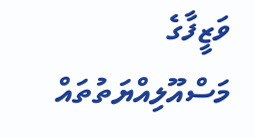ވަޒީފާގެ މަސްއޫލިއްޔަތުތައް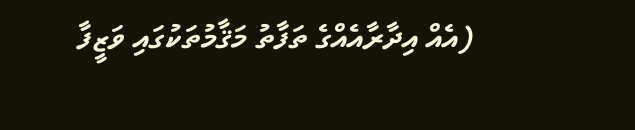(އެއް އިދާރާއެއްގެ ތަފާތު މަޤާމުތަކުގައި ވަޒީފާ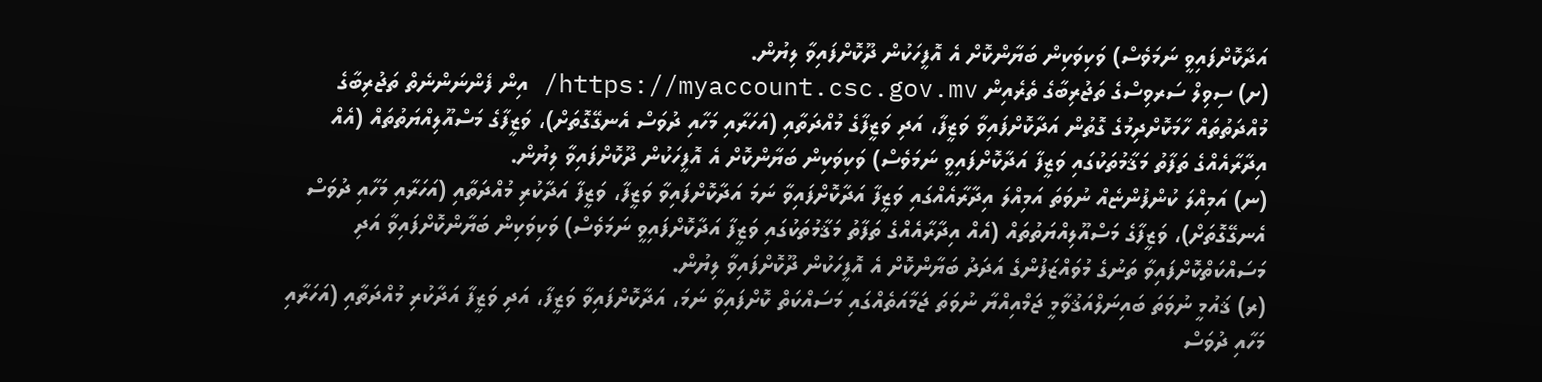އަދާކޮށްފައިވީ ނަމަވެސް) ވަކިވަކިން ބަޔާންކޮށް އެ އޮފީހަކުން ދޫކޮށްފައިވާ ލިޔުން.
(ށ) ސިވިލް ސަރވިސްގެ ތަޖުރިބާގެ ތެރެއިން https://myaccount.csc.gov.mv/ އިން ފެންނަންނެތް ތަޖުރިބާގެ މުއްދަތުތައް ހާމަކޮށްދިމުގެ ގޮތުން އަދާކޮށްފައިވާ ވަޒީފާ، އަދި ވަޒީފާގެ މުއްދަތާއި (އަހަރާއި މަހާއި ދުވަސް އެނގޭގޮތަށް)، ވަޒީފާގެ މަސްއޫލިއްޔަތުތައް (އެއް އިދާރާއެއްގެ ތަފާތު މަޤާމުތަކުގައި ވަޒީފާ އަދާކޮށްފައިވީ ނަމަވެސް) ވަކިވަކިން ބަޔާންކޮށް އެ އޮފީހަކުން ދޫކޮށްފައިވާ ލިޔުން.
(ނ) އަމިއްލަ ކުންފުންޏެއް ނުވަތަ އަމިއްލަ އިދާރާއެއްގައި ވަޒީފާ އަދާކޮށްފައިވާ ނަމަ އަދާކޮށްފައިވާ ވަޒީފާ، ވަޒީފާ އަދާކުރި މުއްދަތާއި (އަހަރާއި މަހާއި ދުވަސް އެނގޭގޮތަށް)، ވަޒީފާގެ މަސްއޫލިއްޔަތުތައް (އެއް އިދާރާއެއްގެ ތަފާތު މަޤާމުތަކުގައި ވަޒީފާ އަދާކޮށްފައިވީ ނަމަވެސް) ވަކިވަކިން ބަޔާންކޮށްފައިވާ އަދި މަސައްކަތްކޮށްފައިވާ ތަނުގެ މުވައްޒަފުންގެ އަދަދު ބަޔާންކޮށް އެ އޮފީހަކުން ދޫކޮށްފައިވާ ލިޔުން.
(ރ) ޤައުމީ ނުވަތަ ބައިނަލްއަޤުވާމީ ޖަމްއިއްޔާ ނުވަތަ ޖަމާއަތެއްގައި މަސައްކަތް ކޮށްފައިވާ ނަމަ، އަދާކޮށްފައިވާ ވަޒީފާ، އަދި ވަޒީފާ އަދާކުރި މުއްދަތާއި (އަހަރާއި މަހާއި ދުވަސް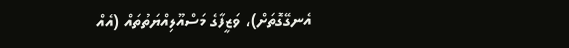އެނގޭގޮތަށް)، ވަޒީފާގެ މަސްއޫލިއްޔަތުތައް (އެއް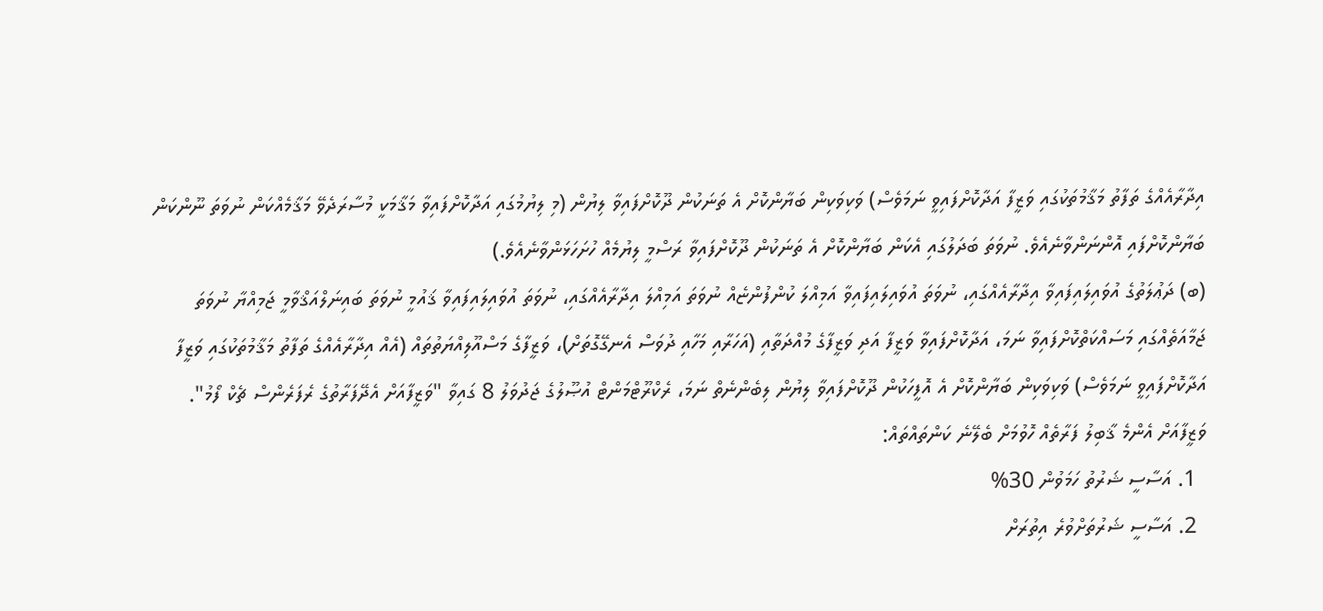އިދާރާއެއްގެ ތަފާތު މަޤާމުތަކުގައި ވަޒީފާ އަދާކޮށްފައިވީ ނަމަވެސް) ވަކިވަކިން ބަޔާންކޮށް އެ ތަނަކުން ދޫކޮށްފައިވާ ލިޔުން (މި ލިޔުމުގައި އަދާކޮށްފައިވާ މަޤާމަކީ މުސާރަދެވޭ މަޤާމެއްކަން ނުވަތަ ނޫންކަން ބަޔާންކޮށްފައި އޮންނަންވާނެއެވެ. ނުވަތަ ބަދަލުގައި އެކަން ބަޔާންކޮށް އެ ތަނަކުން ދޫކޮށްފައިވާ ރަސްމީ ލިޔުމެއް ހުށަހަޅަންވާނެއެވެ.)
(ބ) ދަޢުލަތުގެ އުވައިލައިފައިވާ އިދާރާއެއްގައި، ނުވަތަ އުވައިލައިފައިވާ އަމިއްލަ ކުންފުންޏެއް ނުވަތަ އަމިއްލަ އިދާރާއެއްގައި، ނުވަތަ އުވައިލައިފައިވާ ޤައުމީ ނުވަތަ ބައިނަލްއަޤްވާމީ ޖަމިއްޔާ ނުވަތަ ޖަމާއަތެއްގައި މަސައްކަތްކޮށްފައިވާ ނަމަ، އަދާކޮށްފައިވާ ވަޒީފާ އަދި ވަޒީފާގެ މުއްދަތާއި (އަހަރާއި މަހާއި ދުވަސް އެނގޭގޮތަށް)، ވަޒީފާގެ މަސްއޫލިއްޔަތުތައް (އެއް އިދާރާއެއްގެ ތަފާތު މަޤާމުތަކުގައި ވަޒީފާ އަދާކޮށްފައިވީ ނަމަވެސް) ވަކިވަކިން ބަޔާންކޮށް އެ އޮފީހަކުން ދޫކޮށްފައިވާ ލިޔުން ލިބެންނެތް ނަމަ، ރެކްރޫޓްމަންޓް އުޞޫލުގެ ޖަދުވަލު 8 ގައިވާ "ވަޒީފާއަށް އެދޭފަރާތުގެ ރެފަރެންސް ޗެކް ފޯމު".
ވަޒީފާއަށް އެންމެ ޤާބިލު ފަރާތެއް ހޮވުމަށް ބެލޭނެ ކަންތައްތައް:
  1. އަސާސީ ޝަރުތު ހަމަވުން 30%
  2. އަސާސީ ޝަރުތަށްވުރެ އިތުރަށް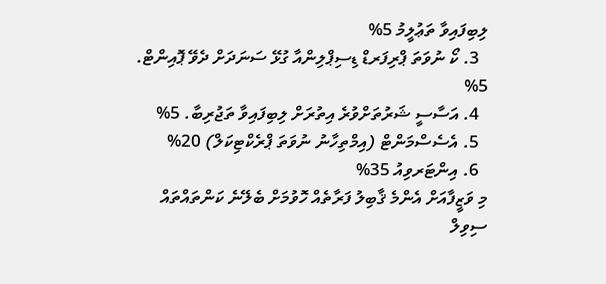ލިބިފައިވާ ތަޢުލީމު 5%
  3. ކޯ ނުވަތަ ޕްރިފަރޑް ޑިސިޕްލިންއާ ގުޅޭ ސަނަދަށް ދެވޭ ޕޮއިންޓް. 5%
  4. އަސާސީ ޝަރުތަށްވުރެ އިތުރަށް ލިބިފައިވާ ތަޖުރިބާ. 5%
  5. އެސެސްމަންޓް (އިމްތިހާނު ނުވަތަ ޕްރެކްޓިކަލް) 20%
  6. އިންޓަރވިއު 35%
މި ވަޒީފާއަށް އެންމެ ޤާބިލު ފަރާތެއް ހޮވުމަށް ބެލޭނެ ކަންތައްތައް ސިވިލް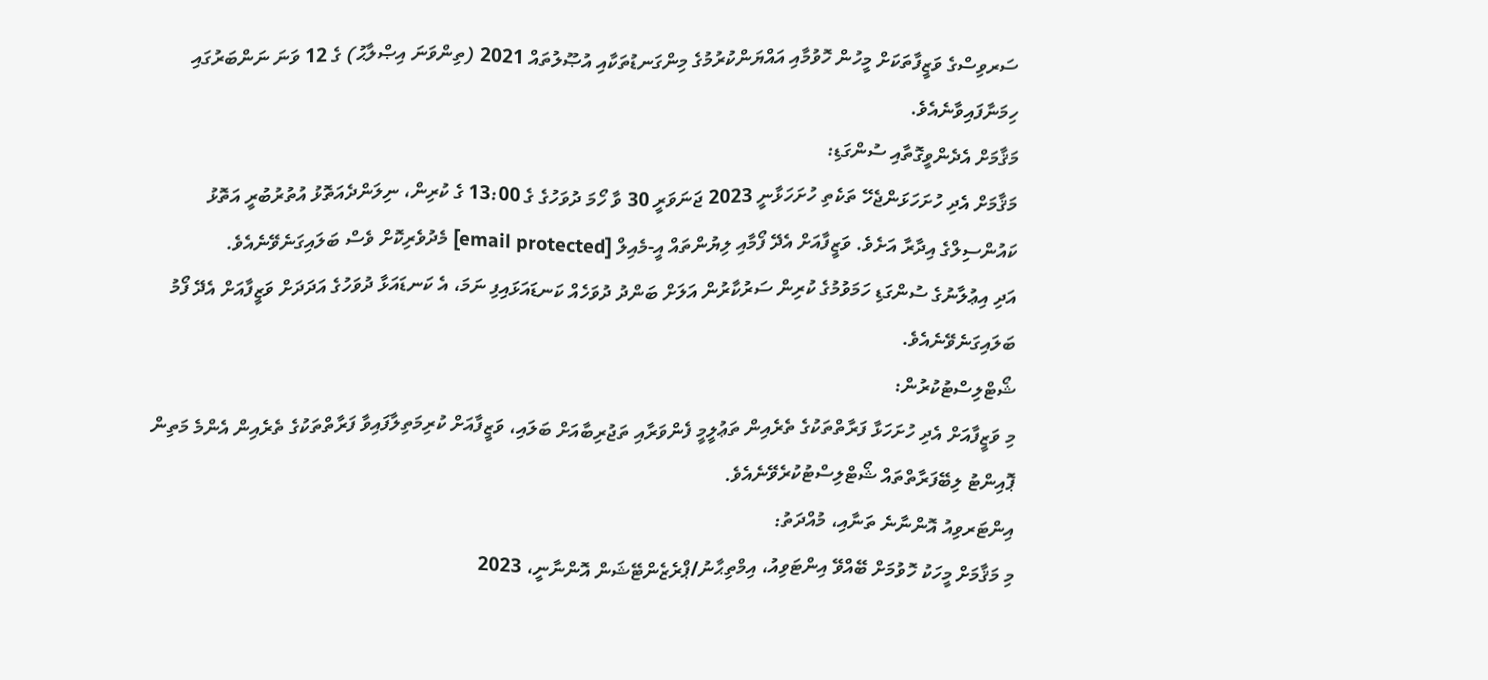ސަރވިސްގެ ވަޒީފާތަކަށް މީހުން ހޮވުމާއި އައްޔަންކުރުމުގެ މިންގަނޑުތަކާއި އުޞޫލުތައް 2021 (ތިންވަނަ އިޞްލާޙު) ގެ 12 ވަނަ ނަންބަރުގައި ހިމަނާފައިވާނެއެވެ.
މަޤާމަށް އެދެންވީގޮތާއި ސުންގަޑި:
މަޤާމަށް އެދި ހުށަހަޅަންޖެހޭ ތަކެތި ހުށަހަޅާނީ 2023 ޖަނަވަރީ 30 ވާ ހޯމަ ދުވަހުގެ ގެ 13:00 ގެ ކުރިން، ނިލަންދެއަތޮޅު އުތުރުބުރީ އަތޮޅު ކައުންސިލްގެ އިދާރާ އަށެވެ. ވަޒީފާއަށް އެދޭ ފޯމާއި ލިޔުންތައް އީ-މެއިލް [email protected] މެދުވެރިކޮށް ވެސް ބަލައިގަނެވޭނެއެވެ.
އަދި އިޢުލާނުގެ ސުންގަޑި ހަމަވުމުގެ ކުރިން ސަރުކާރުން އަލަށް ބަންދު ދުވަހެއް ކަނޑައަޅައިފި ނަމަ، އެ ކަނޑައަޅާ ދުވަހުގެ އަދަދަށް ވަޒީފާއަށް އެދޭ ފޯމު ބަލައިގަނެވޭނެއެވެ.
ޝޯޓްލިސްޓުކުރުން:
މި ވަޒީފާއަށް އެދި ހުށަހަޅާ ފަރާތްތަކުގެ ތެރެއިން ތަޢުލީމީ ފެންވަރާއި ތަޖުރިބާއަށް ބަލައި، ވަޒީފާއަށް ކުރިމަތިލާފައިވާ ފަރާތްތަކުގެ ތެރެއިން އެންމެ މަތިން ޕޮއިންޓު ލިބޭފަރާތްތައް ޝޯޓްލިސްޓުކުރެވޭނެއެވެ.
އިންޓަރވިއު އޮންނާނެ ތަނާއި، މުއްދަތު:
މި މަޤާމަށް މީހަކު ހޮވުމަށް ބޭއްވޭ އިންޓަވިއު، އިމްތިޙާނު/ޕްރެޒެންޓޭޝަން އޮންނާނީ، 2023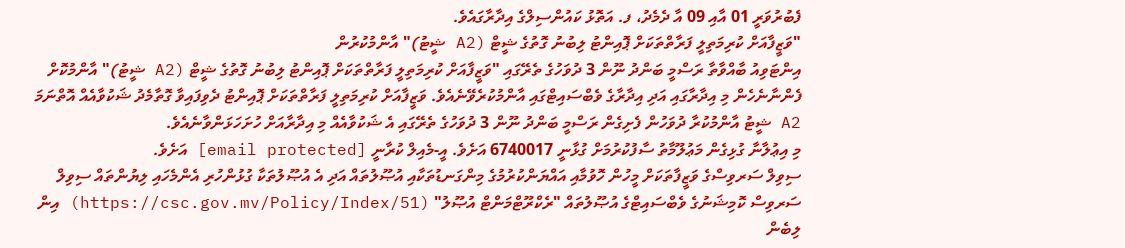ފެބުރުވަރީ 01 އާއި 09 އާ ދެމެދު، ފ. އަތޮޅު ކައުންސިލްގެ އިދާރާގައެވެ.
"ވަޒީފާއަށް ކުރިމަތިލީ ފަރާތްތަކަށް ޕޮއިންޓު ލިބުނު ގޮތުގެ ޝީޓް (A2 ޝީޓު)" އާންމުކުރުން
އިންޓަވިއު ބާއްވާތާ ރަސްމީ ބަންދު ނޫން 3 ދުވަހުގެ ތެރޭގައި "ވަޒީފާއަށް ކުރިމަތިލީ ފަރާތްތަކަށް ޕޮއިންޓު ލިބުނު ގޮތުގެ ޝީޓް (A2 ޝީޓު)" އާންމުކޮށް ފެންނާނެހެން މި އިދާރާގައި އަދި އިދާރާގެ ވެބްސައިޓްގައި އާންމުކުރެވޭނެއެވެ. ވަޒީފާއަށް ކުރިމަތިލީ ފަރާތްތަކަށް ޕޮއިންޓު ދެވިފައިވާ ގޮތާމެދު ޝަކުވާއެއް އޮތްނަމަ A2 ޝީޓު އާންމުކުރާ ދުވަހުން ފެށިގެން ރަސްމީ ބަންދު ނޫން 3 ދުވަހުގެ ތެރޭގައި އެ ޝަކުވާއެއް މި އިދާރާއަށް ހުށަހަޅަންވާނެއެވެ.
މި އިޢުލާނާ ގުޅިގެން މަޢުލޫމާތު ސާފުކުރުމަށް ގުޅާނީ 6740017 އަށެވެ. އީ-މެއިލް ކުރާނީ [email protected] އަށެވެ.
ސިވިލް ސަރވިސްގެ ވަޒީފާތަކަށް މީހުން ހޮވުމާއި އައްޔަންކުރުމުގެ މިންގަނޑުތަކާއި އުޞޫލުތައް އަދި އެ އުޞޫލުތަކާ ގުޅުންހުރި އެންމެހައި ލިޔުންތައް ސިވިލް ސަރވިސް ކޮމިޝަނުގެ ވެބްސައިޓްގެ އުޞޫލުތައް "ރެކްރޫޓްމަންޓް އުޞޫލު" (https://csc.gov.mv/Policy/Index/51) އިން ލިބެން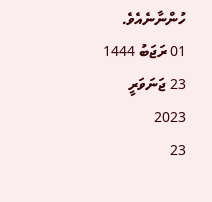ހުންނާނެއެވެ.
01 ރަޖަބު 1444
23 ޖަނަވަރީ 2023
23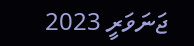ޖަނަވަރީ 2023